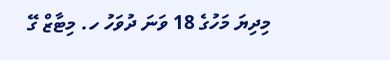މިދިޔަ މަހުގެ 18 ވަނަ ދުވަހު ހ. މިޓާޒް ގޭ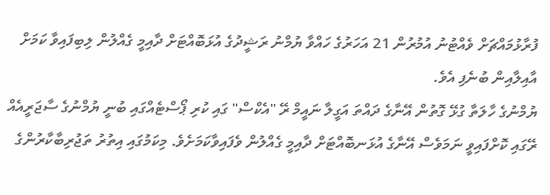ފުރާޅުމައްޗަށް ވެއްޓުނު އުމުރުން 21 އަހަރުގެ ހައްވާ ޔުމްނު ރަޝީދުގެ އުޅަބޮއްޓަށް ދާއިމީ ގެއްލުން ލިބިފައިވާ ކަމަށް އާއިލާއިން ބުނެފި އެވެ.
ޔުމްނުގެ ހާލަތާ ގުޅޭ ގޮތުން އޭނާގެ ދައްތަ އަގީލާ ނައީމް ރޭ "އެކްސް" ގައި ކުރި ޕޯސްޓެއްގައި ބުނީ ޔުމްނުގެ ސާޖަރީއެއް ރޭގައި ކޮށްފައިވީ ނަމަވެސް އޭނާގެ އުޅަނބޮއްޓަށް ދާއިމީ ގެއްލުން ވެފައިވާކަމަށެވެ. މިކަމުގައި އިތުރު ތަޖުރިބާކާރުންގެ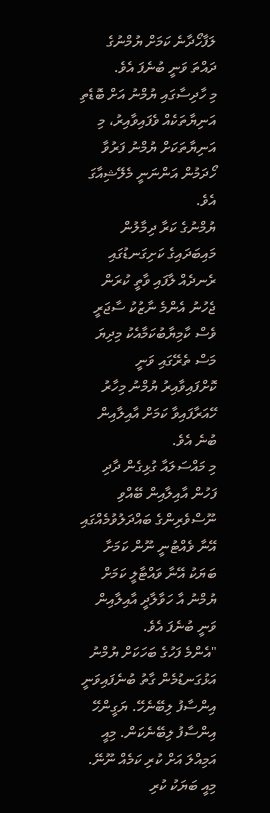ލަފާހޯދާނެ ކަމަށް ޔުމްނުގެ ދައްތަ ވަނީ ބުނެފަ އެވެ.
މި ހާދިސާގައި ޔުމްނު އަށް ބޮޑެތި އަނިޔާތަކެއް ވެފައިވާއިރު، މި އަނިޔާތަކަށް ޔުމްނު ފަރުވާ ހޯދަމުން އަންނަނީ މެލޭޝިއާގަ އެވެ.
ޔުމްނުގެ ކަރާ ދިމާލުން މައިބަދައިގެ ކަށިގަނޑުގައި ރެނދެއް ލާފައި ވާތީ ކުރަން ޖެހުނު އެންމެ ނާޒުކު ސާޖަރީ ވެސް ކާމިޔާބުކަމާއެކު މިދިޔަ މަސް ތެރޭގައި ވަނީ ކޮށްފައިވާއިރު ޔުމްނު މިހާރު ހޭއަރާފައިވާ ކަމަށް އާއިލާއިން ބުނެ އެވެ.
މި މައްސަލައާ ގުޅިގެން ދާދި ފަހުން އާއިލާއިން ބޭއްވި ނޫސްވެރިންގެ ބައްދަލުވުމެއްގައި އޭނާ ވެއްޓުނީ ނޫން ކަމަށާ ބަޔަކު އޭނާ ވައްޓާލީ ކަމަށް ޔުމްނު އާ ހަވާލާދީ އާއިލާއިން ވަނީ ބުނެފަ އެވެ.
"އެންމެ ފަހުގެ ބަހަކަށް ޔުމްނު އަޅުގަނޑުމެން ގާތު ބުނެފައިވަނީ އިންސާފު ލިބޭނެހޭ. ޔަގީންހޭ އިންސާފު ލިބޭނެކަން. މިއީ އަމިއްލަ އަށް ކުރި ކަމެއް ނޫނޭ. މިއީ ބަޔަކު ކުރި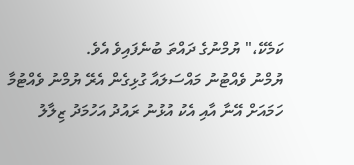ކަމެކޭ،" ޔުމްނުގެ ދައްތަ ބުނެފައިވެ އެވެ.
ޔުމްނު ވެއްޓުނު މައްސަލައާ ގުޅިގެން އެރޭ ޔުމްނު ވެއްޓުމާ ހަމައަށް އޭނާ އާއި އެކު އުޅުނު ރައުދު އަހުމަދު ޒިލާލު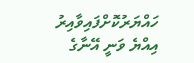ހައްޔަރުކޮށްފައިވާއިރު އިއްޔެ ވަނީ އޭނާގެ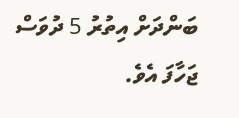ބަންދަށް އިތުރު 5 ދުވަސް ޖަހާފަ އެވެ.